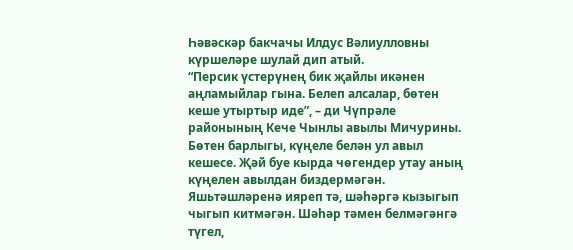Һәвәскәр бакчачы Илдус Вәлиулловны күршеләре шулай дип атый.
“Персик үстерүнең бик җайлы икәнен аңламыйлар гына. Белеп алсалар, бөтен кеше утыртыр иде”, – ди Чүпрәле районының Кече Чынлы авылы Мичурины.
Бөтен барлыгы, күңеле белән ул авыл кешесе. Җәй буе кырда чөгендер утау аның күңелен авылдан биздермәгән. Яшьтәшләренә ияреп тә, шәһәргә кызыгып чыгып китмәгән. Шәһәр тәмен белмәгәнгә түгел,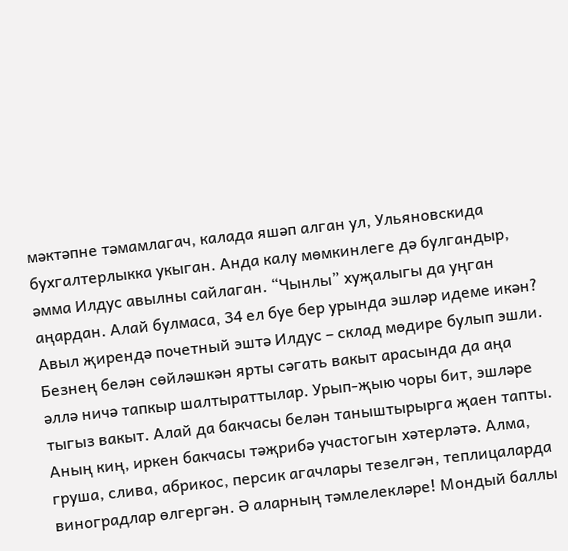мәктәпне тәмамлагач, калада яшәп алган ул, Ульяновскида бухгалтерлыкка укыган. Анда калу мөмкинлеге дә булгандыр, әмма Илдус авылны сайлаган. “Чынлы” хуҗалыгы да уңган аңардан. Алай булмаса, 34 ел буе бер урында эшләр идеме икән? Авыл җирендә почетный эштә Илдус – склад мөдире булып эшли. Безнең белән сөйләшкән ярты сәгать вакыт арасында да аңа әллә ничә тапкыр шалтыраттылар. Урып-җыю чоры бит, эшләре тыгыз вакыт. Алай да бакчасы белән таныштырырга җаен тапты.
Аның киң, иркен бакчасы тәҗрибә участогын хәтерләтә. Алма, груша, слива, абрикос, персик агачлары тезелгән, теплицаларда виноградлар өлгергән. Ә аларның тәмлелекләре! Мондый баллы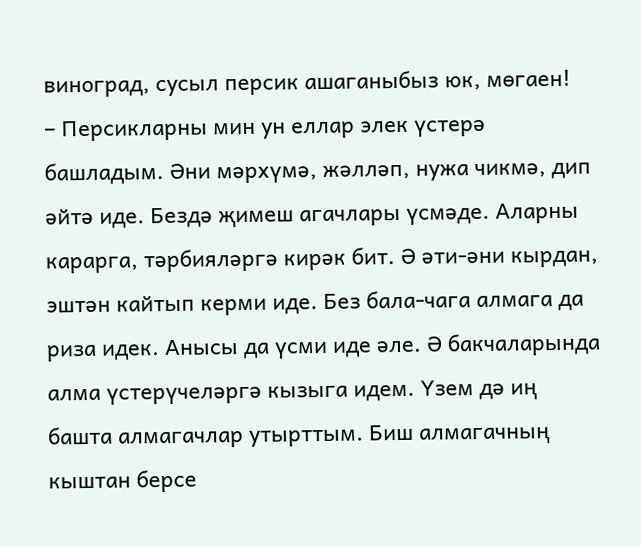виноград, сусыл персик ашаганыбыз юк, мөгаен!
– Персикларны мин ун еллар элек үстерә башладым. Әни мәрхүмә, жәлләп, нужа чикмә, дип әйтә иде. Бездә җимеш агачлары үсмәде. Аларны карарга, тәрбияләргә кирәк бит. Ә әти-әни кырдан, эштән кайтып керми иде. Без бала-чага алмага да риза идек. Анысы да үсми иде әле. Ә бакчаларында алма үстерүчеләргә кызыга идем. Үзем дә иң башта алмагачлар утырттым. Биш алмагачның кыштан берсе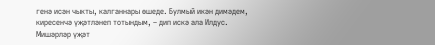генә исән чыкты, калганнары өшеде. Булмый икән димәдем, киресенчә үҗәтләнеп тотындым, – дип искә ала Илдус.
Мишәрләр үҗәт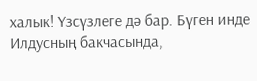халык! Үзсүзлеге дә бар. Бүген инде Илдусның бакчасында,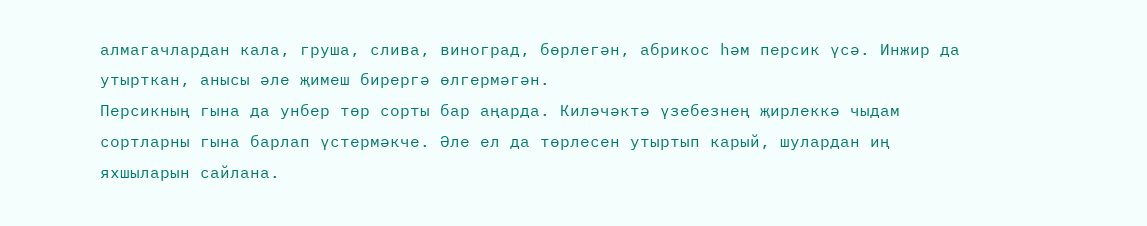алмагачлардан кала, груша, слива, виноград, бөрлегән, абрикос һәм персик үсә. Инжир да утырткан, анысы әле җимеш бирергә өлгермәгән.
Персикның гына да унбер төр сорты бар аңарда. Киләчәктә үзебезнең җирлеккә чыдам сортларны гына барлап үстермәкче. Әле ел да төрлесен утыртып карый, шулардан иң яхшыларын сайлана.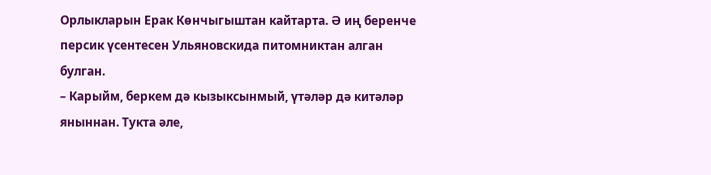Орлыкларын Ерак Көнчыгыштан кайтарта. Ә иң беренче персик үсентесен Ульяновскида питомниктан алган булган.
– Карыйм, беркем дә кызыксынмый, үтәләр дә китәләр яныннан. Тукта әле,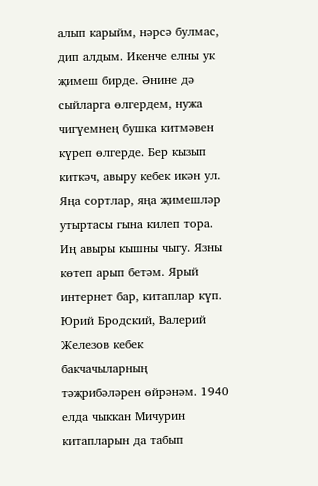алып карыйм, нәрсә булмас, дип алдым. Икенче елны ук җимеш бирде. Әнине дә сыйларга өлгердем, нужа чигүемнең бушка китмәвен күреп өлгерде. Бер кызып киткәч, авыру кебек икән ул. Яңа сортлар, яңа җимешләр утыртасы гына килеп тора. Иң авыры кышны чыгу. Язны көтеп арып бетәм. Ярый интернет бар, китаплар күп. Юрий Бродский, Валерий Железов кебек бакчачыларның тәҗрибәләрен өйрәнәм. 1940 елда чыккан Мичурин китапларын да табып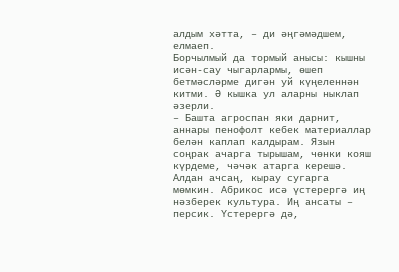алдым хәтта, – ди әңгәмәдшем, елмаеп.
Борчылмый да тормый анысы: кышны исән-сау чыгарлармы, өшеп бетмәсләрме дигән уй күңеленнән китми. Ә кышка ул аларны ныклап әзерли.
– Башта агроспан яки дарнит, аннары пенофолт кебек материаллар белән каплап калдырам. Язын соңрак ачарга тырышам, чөнки кояш күрдеме, чәчәк атарга керешә. Алдан ачсаң, кырау сугарга мөмкин. Абрикос исә үстерергә иң нәзберек культура. Иң ансаты – персик. Үстерергә дә,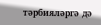тәрбияләргә дә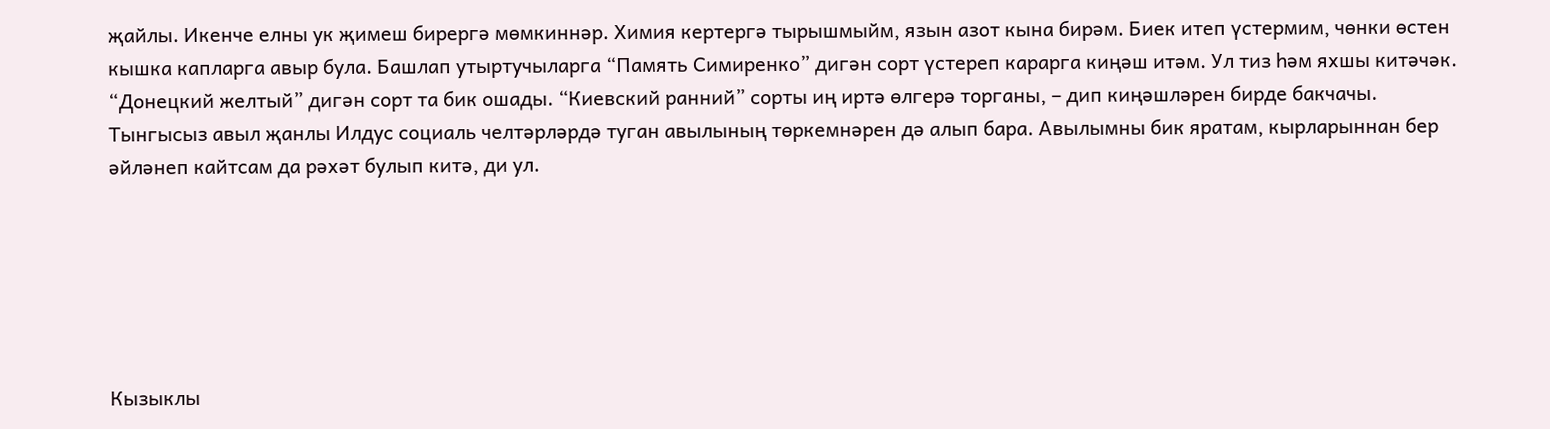җайлы. Икенче елны ук җимеш бирергә мөмкиннәр. Химия кертергә тырышмыйм, язын азот кына бирәм. Биек итеп үстермим, чөнки өстен кышка капларга авыр була. Башлап утыртучыларга “Память Симиренко” дигән сорт үстереп карарга киңәш итәм. Ул тиз һәм яхшы китәчәк. “Донецкий желтый” дигән сорт та бик ошады. “Киевский ранний” сорты иң иртә өлгерә торганы, – дип киңәшләрен бирде бакчачы.
Тынгысыз авыл җанлы Илдус социаль челтәрләрдә туган авылының төркемнәрен дә алып бара. Авылымны бик яратам, кырларыннан бер әйләнеп кайтсам да рәхәт булып китә, ди ул.






Кызыклы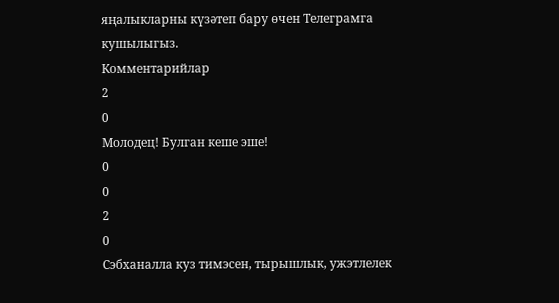яңалыкларны күзәтеп бару өчен Телеграмга кушылыгыз.
Комментарийлар
2
0
Молодец! Булган кеше эше!
0
0
2
0
Сэбханалла куз тимэсен, тырышлык, ужэтлелек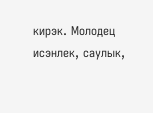кирэк. Молодец исэнлек, саулык,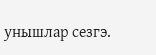унышлар сезгэ.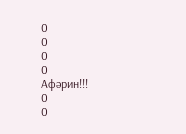0
0
0
0
Афәрин!!!
0
0